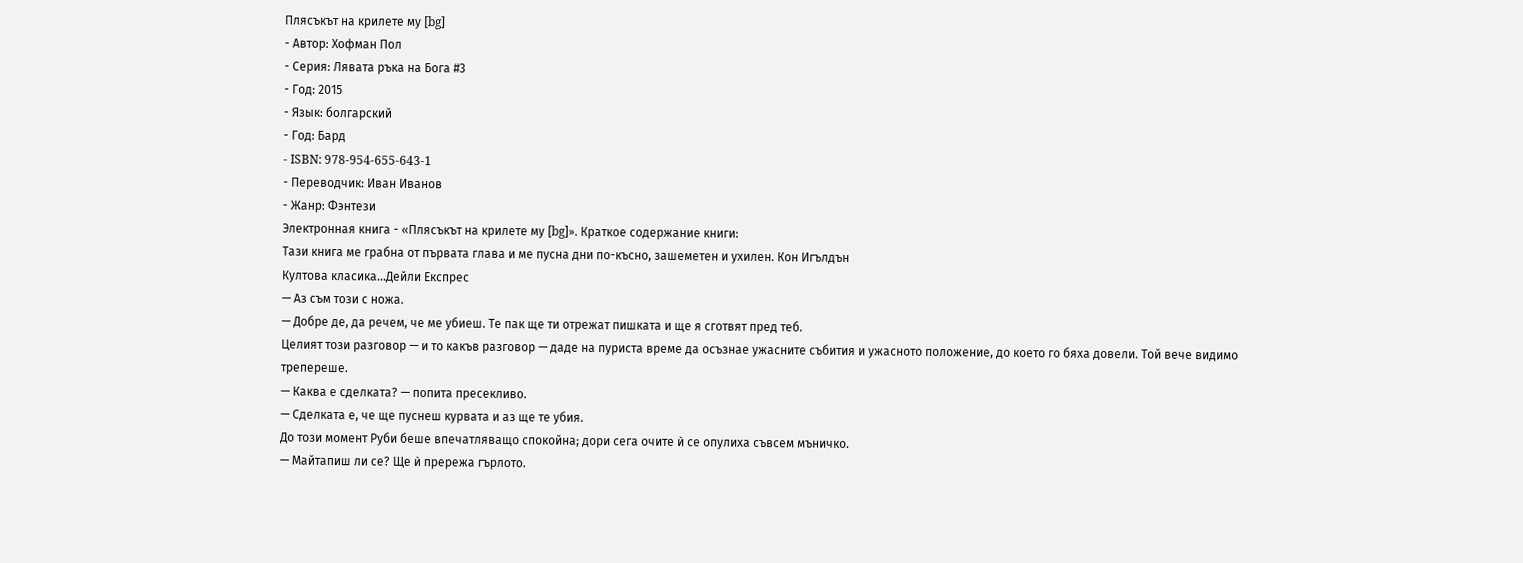Плясъкът на крилете му [bg]
- Автор: Хофман Пол
- Серия: Лявата ръка на Бога #3
- Год: 2015
- Язык: болгарский
- Год: Бард
- ISBN: 978-954-655-643-1
- Переводчик: Иван Иванов
- Жанр: Фэнтези
Электронная книга - «Плясъкът на крилете му [bg]». Краткое содержание книги:
Тази книга ме грабна от първата глава и ме пусна дни по-късно, зашеметен и ухилен. Кон Игълдън
Култова класика…Дейли Експрес
— Аз съм този с ножа.
— Добре де, да речем, че ме убиеш. Те пак ще ти отрежат пишката и ще я сготвят пред теб.
Целият този разговор — и то какъв разговор — даде на пуриста време да осъзнае ужасните събития и ужасното положение, до което го бяха довели. Той вече видимо трепереше.
— Каква е сделката? — попита пресекливо.
— Сделката е, че ще пуснеш курвата и аз ще те убия.
До този момент Руби беше впечатляващо спокойна; дори сега очите ѝ се опулиха съвсем мъничко.
— Майтапиш ли се? Ще ѝ прережа гърлото.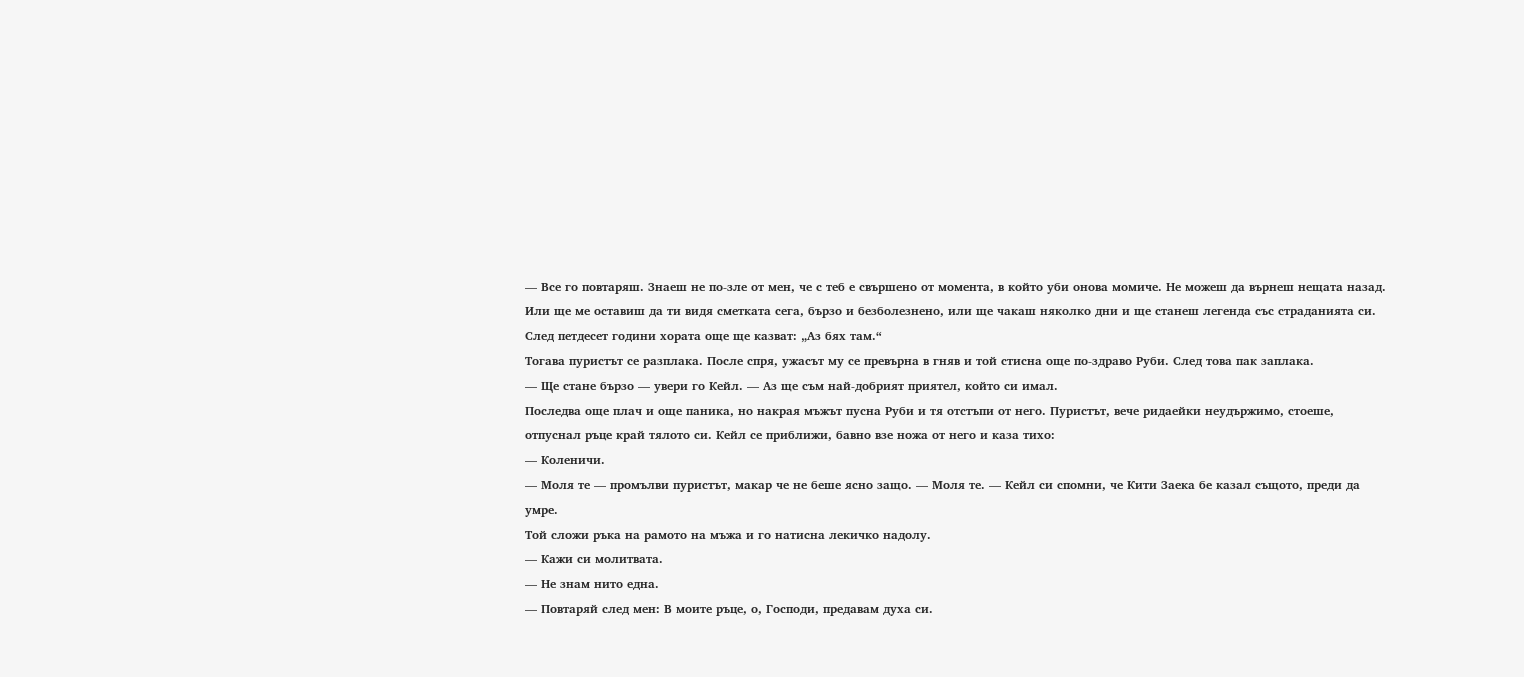— Все го повтаряш. Знаеш не по-зле от мен, че с теб е свършено от момента, в който уби онова момиче. Не можеш да върнеш нещата назад. Или ще ме оставиш да ти видя сметката сега, бързо и безболезнено, или ще чакаш няколко дни и ще станеш легенда със страданията си. След петдесет години хората още ще казват: „Аз бях там.“
Тогава пуристът се разплака. После спря, ужасът му се превърна в гняв и той стисна още по-здраво Руби. След това пак заплака.
— Ще стане бързо — увери го Кейл. — Аз ще съм най-добрият приятел, който си имал.
Последва още плач и още паника, но накрая мъжът пусна Руби и тя отстъпи от него. Пуристът, вече ридаейки неудържимо, стоеше, отпуснал ръце край тялото си. Кейл се приближи, бавно взе ножа от него и каза тихо:
— Коленичи.
— Моля те — промълви пуристът, макар че не беше ясно защо. — Моля те. — Кейл си спомни, че Кити Заека бе казал същото, преди да умре.
Той сложи ръка на рамото на мъжа и го натисна лекичко надолу.
— Кажи си молитвата.
— Не знам нито една.
— Повтаряй след мен: В моите ръце, о, Господи, предавам духа си.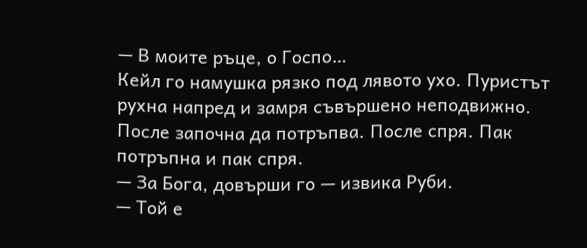— В моите ръце, о Госпо…
Кейл го намушка рязко под лявото ухо. Пуристът рухна напред и замря съвършено неподвижно. После започна да потръпва. После спря. Пак потръпна и пак спря.
— За Бога, довърши го — извика Руби.
— Той е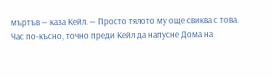мъртъв — каза Кейл. — Просто тялото му още свиква с това.
Час по-късно, точно преди Кейл да напусне Дома на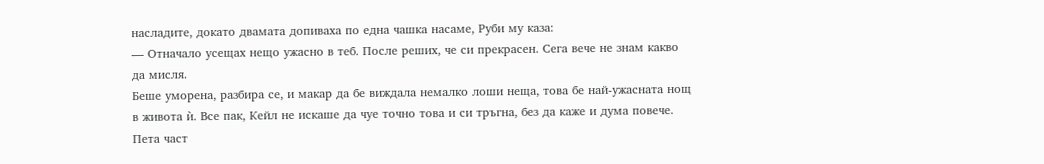насладите, докато двамата допиваха по една чашка насаме, Руби му каза:
— Отначало усещах нещо ужасно в теб. После реших, че си прекрасен. Сега вече не знам какво да мисля.
Беше уморена, разбира се, и макар да бе виждала немалко лоши неща, това бе най-ужасната нощ в живота ѝ. Все пак, Кейл не искаше да чуе точно това и си тръгна, без да каже и дума повече.
Пета част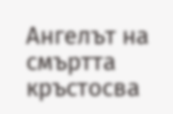Ангелът на смъртта кръстосва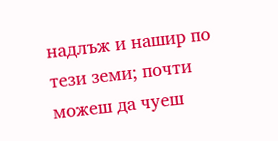надлъж и нашир по тези земи; почти можеш да чуеш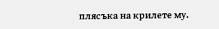плясъка на крилете му.